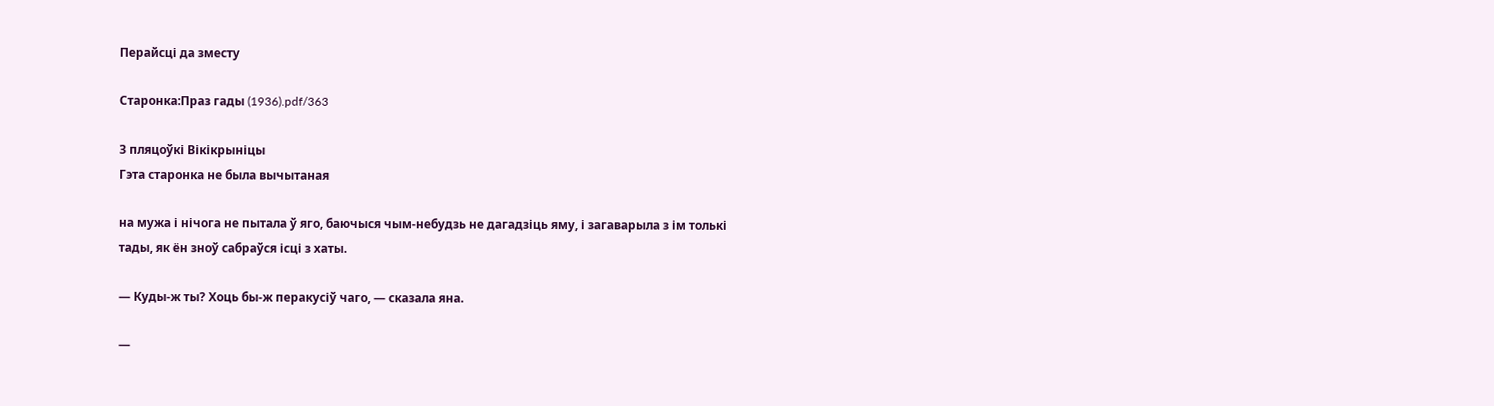Перайсці да зместу

Старонка:Праз гады (1936).pdf/363

З пляцоўкі Вікікрыніцы
Гэта старонка не была вычытаная

на мужа і нічога не пытала ў яго, баючыся чым-небудзь не дагадзіць яму, і загаварыла з ім толькі тады, як ён зноў сабраўся ісці з хаты.

— Куды-ж ты? Хоць бы-ж перакусіў чаго, — сказала яна.

—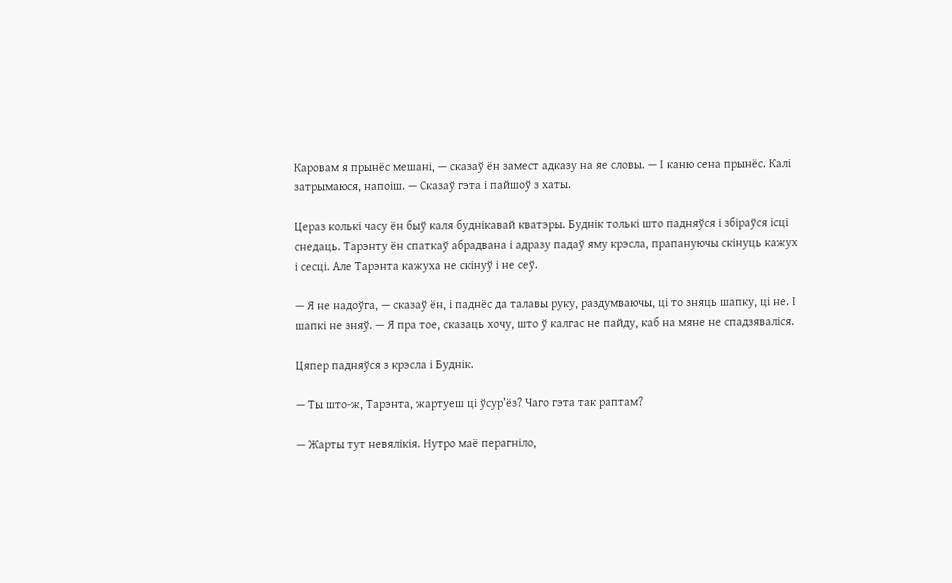Каровам я прынёс мешані, — сказаў ён замест адказу на яе словы. — І каню сена прынёс. Калі затрымаюся, напоіш. — Сказаў гэта і пайшоў з хаты.

Цераз колькі часу ён быў каля буднікавай кватэры. Буднік толькі што падняўся і збіраўся ісці снедаць. Тарэнту ён спаткаў абрадвана і адразу падаў яму крэсла, прапануючы скінуць кажух і сесці. Але Тарэнта кажуха не скінуў і не сеў.

— Я не надоўга, — сказаў ён, і паднёс да талавы руку, раздумваючы, ці то зняць шапку, ці не. І шапкі не зняў. — Я пра тое, сказаць хочу, што ў калгас не пайду, каб на мяне не спадзяваліся.

Цяпер падняўся з крэсла і Буднік.

— Ты што-ж, Тарэнта, жартуеш ці ўсур’ёз? Чаго гэта так раптам?

— Жарты тут невялікія. Нутро маё перагніло,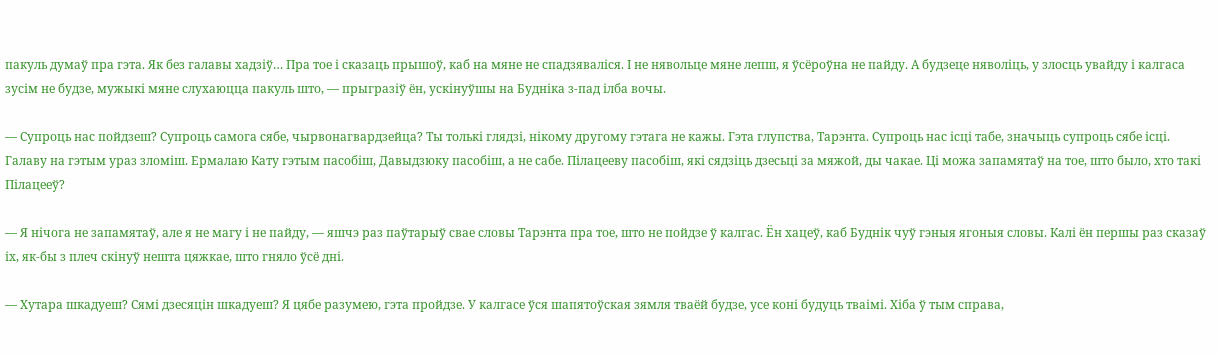пакуль думаў пра гэта. Як без галавы хадзіў… Пра тое і сказаць прышоў, каб на мяне не спадзяваліся. І не нявольце мяне лепш, я ўсёроўна не пайду. А будзеце няволіць, у злосць увайду і калгаса зусім не будзе, мужыкі мяне слухаюцца пакуль што, — прыгразіў ён, ускінуўшы на Будніка з-пад ілба вочы.

— Супроць нас пойдзеш? Супроць самога сябе, чырвонагвардзейца? Ты толькі глядзі, нікому другому гэтага не кажы. Гэта глупства, Тарэнта. Супроць нас ісці табе, значыць супроць сябе ісці. Галаву на гэтым ураз зломіш. Ермалаю Кату гэтым пасобіш, Давыдзюку пасобіш, а не сабе. Пілацееву пасобіш, які сядзіць дзесьці за мяжой, ды чакае. Ці можа запамятаў на тое, што было, хто такі Пілацееў?

— Я нічога не запамятаў, але я не магу і не пайду, — яшчэ раз паўтарыў свае словы Тарэнта пра тое, што не пойдзе ў калгас. Ён хацеў, каб Буднік чуў гэныя ягоныя словы. Калі ён першы раз сказаў іх, як-бы з плеч скінуў нешта цяжкае, што гняло ўсё дні.

— Хутара шкадуеш? Сямі дзесяцін шкадуеш? Я цябе разумею, гэта пройдзе. У калгасе ўся шапятоўская зямля тваёй будзе, усе коні будуць тваімі. Хіба ў тым справа,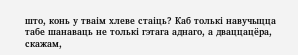што, конь у тваім хлеве стаіць? Каб толькі навучыцца табе шанаваць не толькі гэтага аднаго, а дваццацёра, скажам,